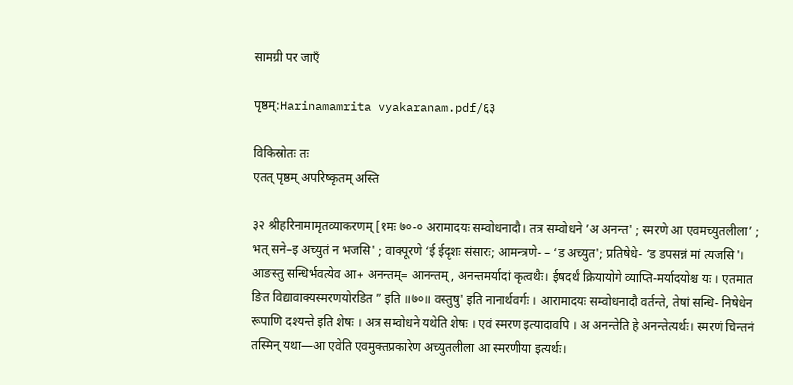सामग्री पर जाएँ

पृष्ठम्:Harinamamrita vyakaranam.pdf/६३

विकिस्रोतः तः
एतत् पृष्ठम् अपरिष्कृतम् अस्ति

३२ श्रीहरिनामामृतव्याकरणम् [१मः ७०-० अरामादयः सम्वोधनादौ। तत्र सम्वोधने ’अ अनन्त' ; स्मरणे आ एवमच्युतलीला’ ; भत् सने–इ अच्युतं न भजसि' ; वाक्पूरणे ‘ई ईदृशः संसारः; आमन्त्रणे- – ‘ड अच्युत'; प्रतिषेधे- ‘ड डपसन्नं मां त्यजसि'। आङस्तु सन्धिर्भवत्येव आ+ अनन्तम्= आनन्तम्, अनन्तमर्यादां कृत्वथैः। ईषदर्थं क्रियायोगे व्याप्ति-मर्यादयोश्च यः । एतमात ङित विद्यावाक्यस्मरणयोरडित ” इति ॥७०॥ वस्तुषु' इति नानार्थवर्गः । आरामादयः सम्वोधनादौ वर्तन्ते, तेषां सन्धि- निषेधेन रूपाणि दश्यन्ते इति शेषः । अत्र सम्वोधने यथेति शेषः । एवं स्मरण इत्यादावपि । अ अनन्तेति हे अनन्तेत्यर्थः। स्मरणं चिन्तनं तस्मिन् यथा—आ एवेति एवमुक्तप्रकारेण अच्युतलीला आ स्मरणीया इत्यर्थः।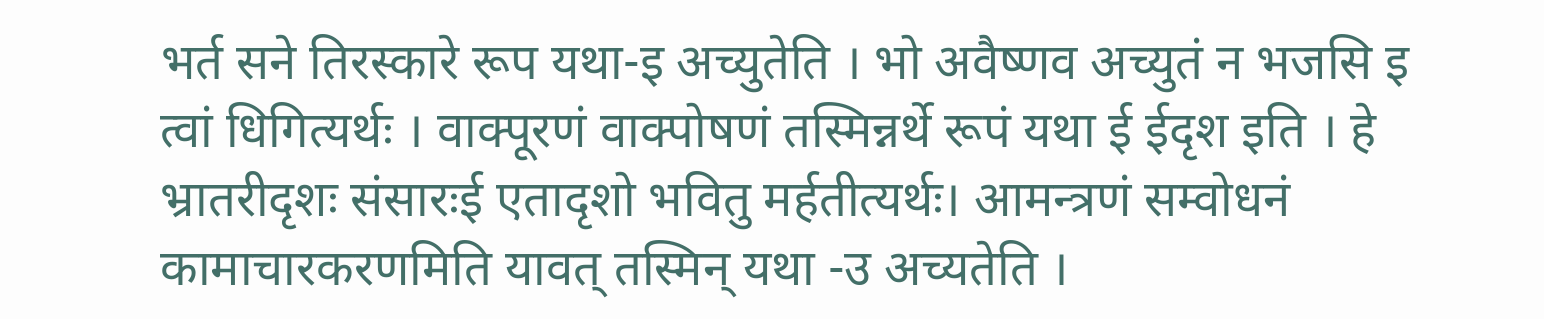भर्त सने तिरस्कारे रूप यथा-इ अच्युतेति । भो अवैष्णव अच्युतं न भजसि इ त्वां धिगित्यर्थः । वाक्पूरणं वाक्पोषणं तस्मिन्नर्थे रूपं यथा ई ईदृश इति । हे भ्रातरीदृशः संसारःई एतादृशो भवितु मर्हतीत्यर्थः। आमन्त्रणं सम्वोधनं कामाचारकरणमिति यावत् तस्मिन् यथा -उ अच्यतेति ।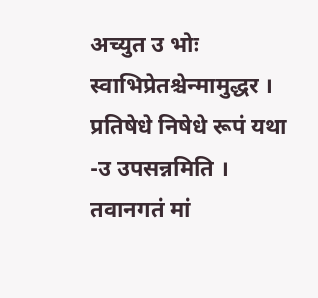अच्युत उ भोः स्वाभिप्रेतश्चेन्मामुद्धर । प्रतिषेधे निषेधे रूपं यथा -उ उपसन्नमिति । तवानगतं मां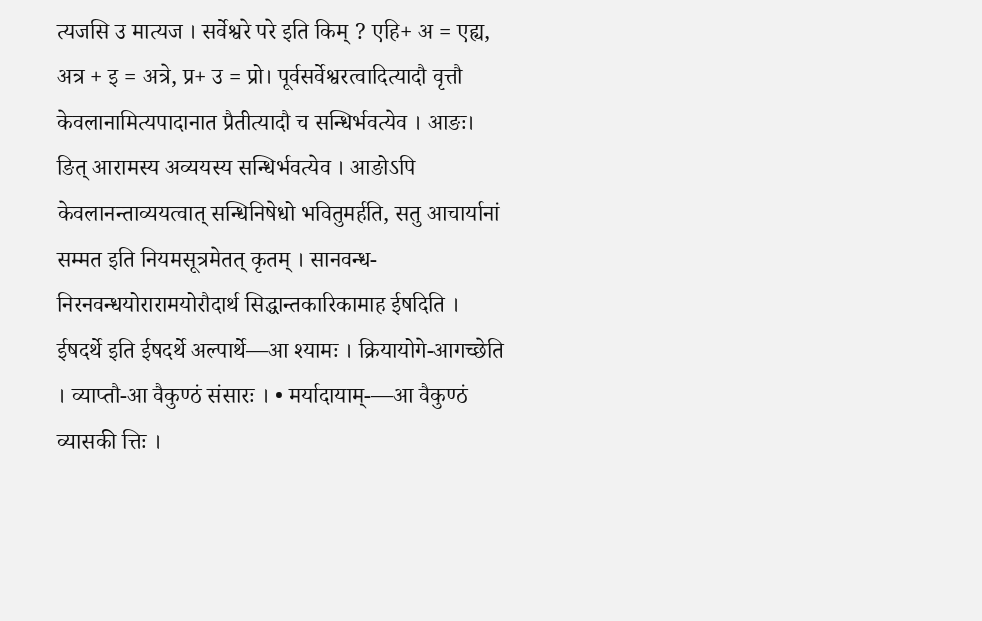त्यजसि उ मात्यज । सर्वेश्वरे परे इति किम् ? एहि+ अ = एह्य, अत्र + इ = अत्रे, प्र+ उ = प्रो। पूर्वसर्वेश्वरत्वादित्यादौ वृत्तौ केवलानामित्यपादानात प्रैतीत्यादौ च सन्धिर्भवत्येव । आङः। ङित् आरामस्य अव्ययस्य सन्धिर्भवत्येव । आङोऽपि केवलानन्ताव्ययत्वात् सन्धिनिषेधो भवितुमर्हति, सतु आचार्यानां सम्मत इति नियमसूत्रमेतत् कृतम् । सानवन्ध-निरनवन्धयोरारामयोरौदार्थ सिद्धान्तकारिकामाह ईषदिति । ईषदर्थे इति ईषदर्थे अल्पार्थे—आ श्यामः । क्रियायोगे-आगच्छेति । व्याप्तौ-आ वैकुण्ठं संसारः । • मर्यादायाम्-—आ वैकुण्ठं व्यासकी त्तिः ।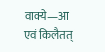वाक्ये—आ एवं किलैतत्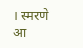। स्मरणे आ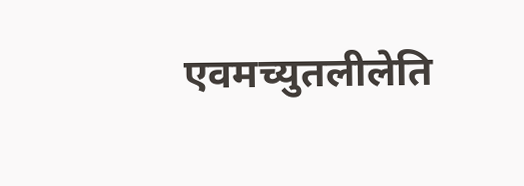एवमच्युतलीलेति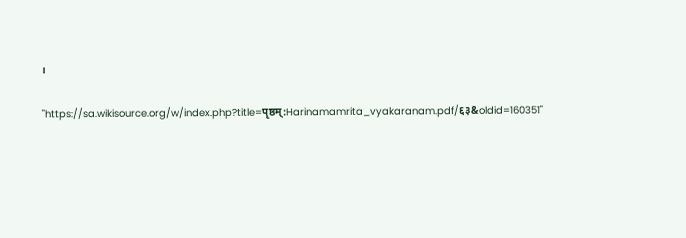।

"https://sa.wikisource.org/w/index.php?title=पृष्ठम्:Harinamamrita_vyakaranam.pdf/६३&oldid=160351"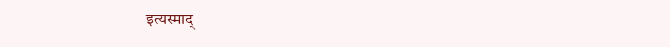इत्यस्माद्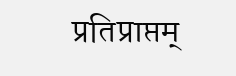प्रतिप्राप्तम्